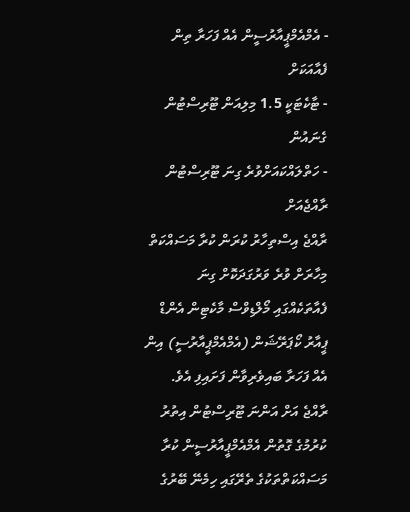- އެމްއެމްޕީއާރުސީން އެއް ފަހަރާ ތިން ފެއާއަކަށް
- ޓާކެޓަކީ 1.5 މިލިއަން ޓޫރިސްޓުން ގެނައުން
- ހަތްލައްކައަށްވުރެ ގިނަ ޓޫރިސްޓުން ރާއްޖެއަށް
ރާއްޖެ އިސްތިހާރު ކުރަން ކުރާ މަސައްކަތް މިހާރަށް ވުރެ ވަރުގަދަކޮށް ގިނަ ފެއާތަކެއްގައި މޯލްޑިވްސް މާކެޓިން އެންޑް ޕީއާރު ކޯޕަރޭޝަން (އެމްއެމްޕީއާރުސީ) އިން އެއް ފަހަރާ ބައިވެރިވާން ފަށައިފި އެވެ.
ރާއްޖެ އަށް އަންނަ ޓޫރިސްޓުން އިތުރު ކުރުމުގެ ގޮތުން އެމްއެމްޕީއާރުސީން ކުރާ މަސައްކަތްތަކުގެ ތެރޭގައި ހިމެނޭ ބޭރުގެ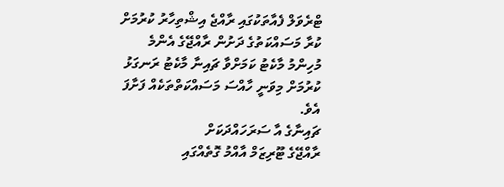ޓްރެވަލް ފެއާތަކުގައި ރާއްޖެ އިޝްތިހާރު ކުރުމަށް ކުރާ މަސައްކަތުގެ ދަށުން ރާއްޖޭގެ އެންމެ މުހިންމު މާކެޓު ކަމަށްވާ ޗައިނާ މާކެޓު ރަނގަޅު ކުރުމަށް މިވަނީ ހާއްސަ މަސައްކަތްތަކެއް ފަށާފަ އެވެ.
ޗައިނާގެ އާ ސަރަހައްދަކަށް
ރާއްޖޭގެ ޓޫރިޒަމް އާއްމު ގޮތެއްގައި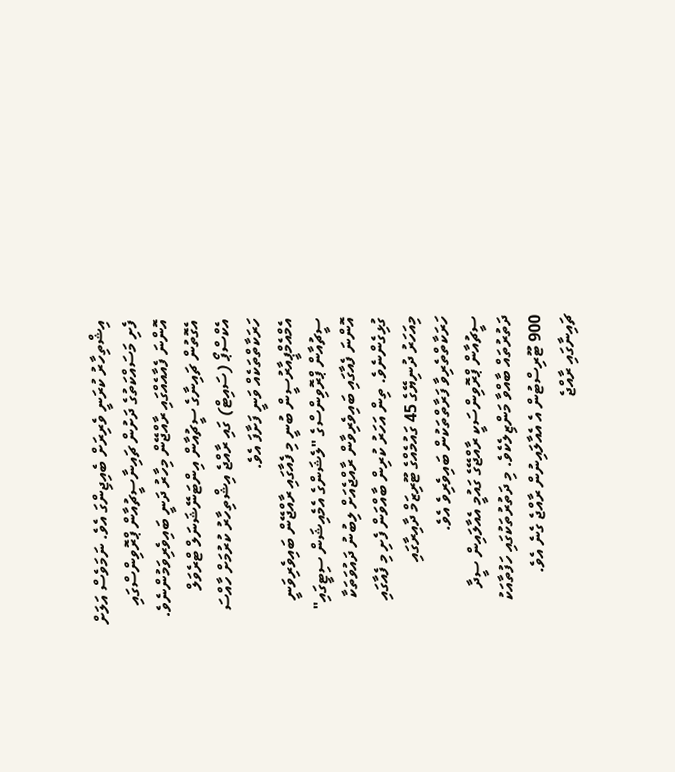އިޝްތިހާރު ކުރަނީ ވެރިރަށް ބެއިޖިންގަ އެވެ. ނަމަވެސް އަލަށް ފެށި މަސައްކަތުގެ ދަށުން ޗައިނާސީޗުއާން ޕްރޮވިންސްގައި އޮންނަ ފެއާއެއްގައި ރާއްޖޭން މިހާރު ދަނީ ބައިވެރިވަމުންނެވެ. އެގޮތުން ޗައިނާގެ ސީޗުއާން އިންޓަނޭޝަނަލް ޓްރެވަލް އެކްސްޕޯ (ސައިޓް) ގައި ރާއްޖެ އިޝްތިހާރު ކުރުމަށް ހާއްސަ ހަރަކާތްތަކެއް ވަނީ ފަށާފަ އެވެ.
އެމްއެމްޕީއާރުސީން ބުނީ މި ފެއާގައި ރާއްޖޭން ބައިވެރިވަނީ ސީޗުއާން ޕްރޮވިންސްގެ "ލެޝަންގެ އެމެއިޝަން ސިޓީގައި" އޮންނަ ފެއާގައި ބައިވެރިވާން ރާއްޖެއަށް ލިބުނު ދައުވަތަކާ ގުޅިގެންނެވެ. ތިން އަހަރު ކުރިން ބާއްވަން ފެށި މި ފެއާގައި މިއަހަރު ދުނިޔޭގެ 45 ގައުމެއްގެ ޓޫރިޒަމް ދާއިރާގައި ހަރަކާތްތެރިވާ ފަރާތްތަކުން ބައިވެރިވެ އެވެ.
ސީޗުއާން ޕްރޮވިންސަކީ ރާއްޖޭގެ ގައުމީ އެއާލައިން ސީދާ ދަތުރުތައް ބާއްވާ މަންޒިލެކެވެ. މި ދަތުރުތަކުގައި ހަފުތާއަކު 900 ޓޫރިސްޓުން އެ އެއާލައިނުން ރާއްޖެ ގެނެ އެވެ.
ޗައިނާގައި ރާއްޖެ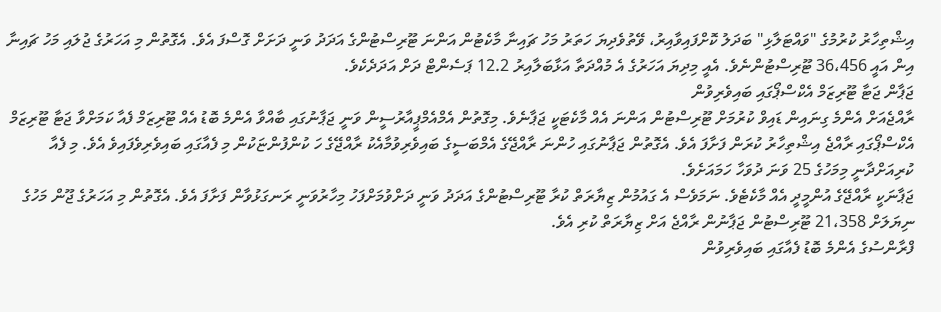އިޝްތިހާރު ކުރުމުގެ "ވައްޓަލާޅި" ބަދަލު ކޮށްފައިވާއިރު، ވޭތުވެދިޔަ ހަތަރު މަހު ޗައިނާ މާކެޓުން އަންނަ ޓޫރިސްޓުންގެ އަދަދު ވަނީ ދަށަށް ގޮސްފަ އެވެ. އެގޮތުން މި އަހަރުގެ ޖުލައި މަހު ޗައިނާ އިން އައީ 36،456 ޓޫރިސްޓުންނެވެ. އެއީ މިދިޔަ އަހަރުގެ އެ މުއްދަތާ އަޅާބަލާއިރު 12.2 ޕަސެންޓް ދަށް އަދަދެކެވެ.
ޖަޕާން ޖަޓާ ޓޫރިޒަމް އެކްސްޕޯގައި ބައިވެރިވުން
ރާއްޖެއަށް އެންމެ ގިނައިން ޑައިވް ކުރުމަށް ޓޫރިސްޓުން އަންނަ އެއް މާކެޓަކީ ޖަޕާނެވެ. މިގޮތުން އެމްއެމްޕީއާރުސީން ވަނީ ޖަޕާނުގައި ބާއްވާ އެންމެ ބޮޑު އެއް ޓޫރިޒަމް ފެއާ ކަމަށްވާ ޖަޓާ ޓޫރިޒަމް އެކްސްޕޯގައި ރާއްޖެ އިޝްތިހާރު ކުރަން ފަށާފަ އެވެ. އެގޮތުން ޖަޕާނުގައި ހުންނަ ރާއްޖޭގެ އެމްބަސީގެ ބައިވެރިވުމާއެކު ރާއްޖޭގެ ހަ ކުންފުންޏަކުން މި ފެއާގައި ބައިވެރިވެފައިވެ އެވެ. މި ފެއާ ކުރިއަށްދާނީ މިމަހުގެ 25 ވަނަ ދުވަހާ ހަމައަށެވެ.
ޖަޕާނަކީ ރާއްޖޭގެ އުންމީދީ އެއް މާކެޓެވެ. ނަމަވެސް އެ ގައުމުން ޒިޔާރަތް ކުރާ ޓޫރިސްޓުންގެ އަދަދު ވަނީ ދަށްވުމަށްފަހު މިހާރުވަނީ ރަނގަޅުވާން ފަށާފަ އެވެ. އެގޮތުން މި އަހަރުގެ ޖޫން މަހުގެ ނިޔަލަށް 21،358 ޓޫރިސްޓުން ޖަޕާނުން ރާއްޖެ އަށް ޒިޔާރަތް ކުރި އެވެ.
ފްރާންސުގެ އެންމެ ބޮޑު ފެއާގައި ބައިވެރިވުން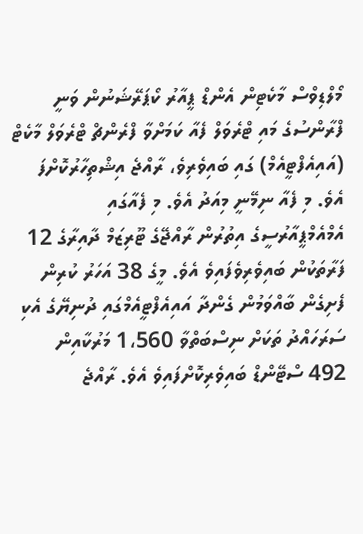މޯލްޑިވްސް މާކެޓިން އެންޑް ޕީއާރު ކޯޕަރޭޝަނުން ވަނީ ފްރާންސުގެ މައި ޓްރެވަލް ފެއާ ކަމަށްވާ ފްރެންޗް ޓްރެވަލް މާކެޓް (އައިއެފްޓީއެމް) ގައި ބައިވެރިވެ، ރާއްޖެ އިޝްތިހާރުކޮށްފަ އެވެ. މި ފެއާ ނިމޭނީ މިއަދު އެވެ. މި ފެއާގައި އެމްއެމްޕީއާރުސީގެ އިތުރުން ރާއްޖޭގެ ޓޫރިޒަމް ދާއިރާގެ 12 ފަރާތަކުން ބައިވެރިވެފައިވެ އެވެ. މީގެ 38 އަހަރު ކުރިން ފެށިގެން ބާއްވަމުން ގެންދާ އައިއެފްޓީއެމްގައި ދުނިޔޭގެ އެކި ސަރަހައްދު ތަކަށް ނިސްބަތްވާ 1،560 މަރުކާއިން 492 ސްޓޭންޑް ބައިވެރިކޮށްފައިވެ އެވެ. ރާއްޖެ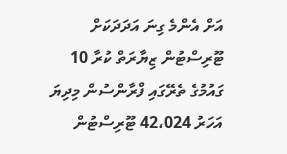އަށް އެންމެ ގިނަ އަދަދަކަށް ޓޫރިސްޓުން ޒިޔާރަތް ކުރާ 10 ގައުމުގެ ތެރޭގައި ފްރާންސުން މިދިޔަ އަހަރު 42،024 ޓޫރިސްޓުން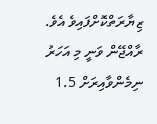ޒިޔާރަތްކޮށްފައިވެ އެވެ.
ރާއްޖޭން ވަނީ މި އަހަރު ނިމެންވާއިރަށް 1.5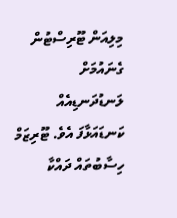މިލިއަން ޓޫރިސްޓުން ގެނައުމަށް ލަނޑުދަނޑިއެއް ކަނޑައަޅާފަ އެވެ. ޓޫރިޒަމް ހިސާބުތައް ދައްކާ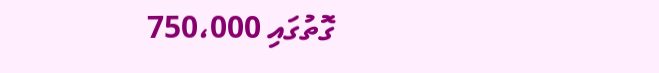ގޮތުގައި 750،000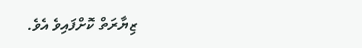ޒިޔާރަތް ކޮށްފައިވެ އެވެ.